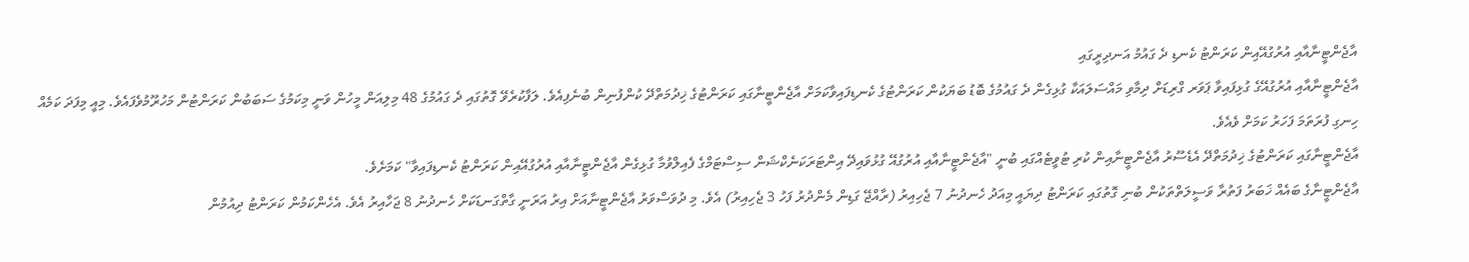އާޖެންޓީނާއާއި އުރުގުއޭއިން ކަރަންޓު ކެނޑި ދެ ގައުމު އަނދިރީގައި
އާޖެންޓީނާއާއި އުރުގުއޭގެ ގުޅިފައިވާ ޕަވަރ ގްރިޑަށް ދިމާވި މައްސަލައަކާ ގުޅިގެން ދެ ގައުމުގެ ބޮޑު ބަޔަކުން ކަރަންޓުގެ ކެނޑިފައިވާކަމަށް އާޖެންޓީނާގައި ކަރަންޓުގެ ޚިދުމަތްދޭ ކުންފުނިން ބުނެފިއެވެ. ލަފާކުރެވޭ ގޮތުގައި ދެ ގައުމުގެ 48 މިލިއަން މީހުން ވަނީ މިކަމުގެ ސަބަބުން ކަރަންޓުން މަހުރޫމުވެފައެވެ. މިއީ މިފަދަ ކަމެއް ހިނގި ފުރަތަމަ ފަހަރު ކަމަށް ވެއެވެ.
އާޖެންޓީނާގައި ކަރަންޓުގެ ޚިދުމަތްދޭ އެޑެސޫރު އާޖެންޓީނާއިން ކުރި ޓުވީޓެއްގައި ބުނީ "އާޖެންޓީނާއާއި އުރުގުއޭ ގުޅުވައިދޭ އިންޓަރަކަނެކްޝަން ސިސްޓަމްގެ ފެއިލްވުމާ ގުޅިގެން އާޖެންޓީނާއާއި އުރުގުއޭއިން ކަރަންޓު ކެނޑިފައިވާ" ކަމަށެވެ.
އާޖެންޓީނާގެ ބައެއް ޚަބަރު ފަތުރާ ވަސީލަތްތަކުން ބުނި ގޮތުގައި ކަރަންޓު ދިޔައީ މިއަދު ހެނދުނު 7 ޖެހިއިރު (ރާއްޖޭ ގަޑިން މެންދުރު ފަހު 3 ޖެހިއިރު) އެވެ. މި ދުވަސްވަރު އާޖެންޓީނާއަށް އިރު އަރަނީ ގާތްގަނޑަކަށް ހެނދުނު 8 ޖަހާއިރު އެވެ. އެހެންކަމުން ކަރަންޓު ދިއުމުން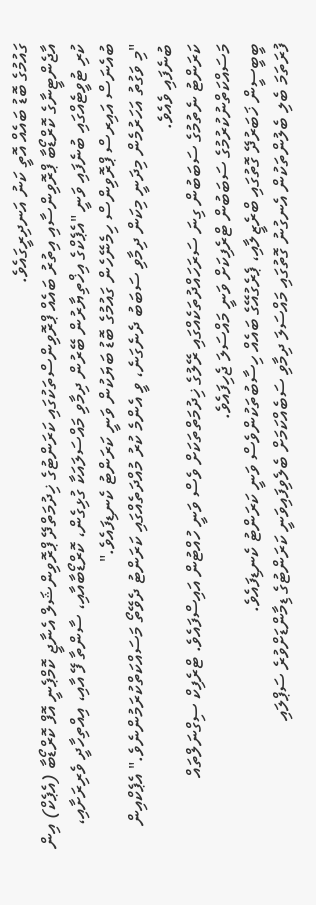ގައުމުގެ ބޮޑު ބައެއް އޮތީ ކަނު އަނދިރީގައެވެ.
އާޖެންޓީނާގެ ކޮރްޑޯބާ ޕްރޮވިންސާއި އިތުރު ބައެއް ޕްރޮވިންސްތަކުގައި ކަރަންޓުގެ ޚިދުމަތްދޭ ޕްރޮވިންޝަލް އެނާޖީ ކޮމްޕެނީ އޮފް ކޮރްޑޯބާ (އެޕެކް) އިން ކުރި ޓުވީޓެއްގައި ބުނެފައި ވަނީ "އެޕެކްގެ އިޚްތިޔާރުން ބޭރުން ދިމާވި މައްސަލައަކާ ގުޅިގެން، ކޮރްޑޯބާއާއި، ސާންތާ ފޭ އާއި، އިއްތިހާދީ ވެރިރަށާއި، ބުއެނަސް އައިރސް ޕްރޮވިންސް ހިމެނޭހެން ގައުމުގެ ބޮޑު ބަޔަކުން ވަނީ ކަރަންޓު ކެނޑިފައެވެ."
"މި ވަގުތު އަހަރުމެން މިދަނީ މިކަން ދިމާވި ސަބަބު ދެނެގަނެ، ވީ އެންމެ ކުރު މުއްދަތެއްގައި ކަރަންޓު ދެވޭތޯ މަސައްކަތްކުރަމުންނެވެ." އެޕެކްއިން ބުނެފައި ވެއެވެ.
ކަރަންޓު ނެތުމުގެ ސަބަބުން ގިނަ ސަރަހައްދުތަކެއްގައި ރޭލުގެ ޚިދުމަތްތަކަށް ވެސް ވަނީ ހުއްޓުން އައިސްފައެވެ. ޓްރެފިކް ސިގްނަލްތައް މަސައްކަތްނުކުރުމުގެ ސަބަބުން ޓްރެފިކަށް ވަނީ މައްސަލަ ޖެހިފައެވެ.
ބީބީސީން ޚަބަރުދޭ ގޮތުގައި ބްރެޒީލާއި، ޕެރެގުއޭގެ ބައެއް ހިސާބުތަކުންވެސް ވަނީ ކަރަންޓު ކެނޑިފައެވެ.
ފުރަތަމަ ބެލި ބެލުންތަކުން އެނގުނު ގޮތުގައި މައްސަލަ ދިމާވި ސަބެއްކަމަށް ބެލެވިފައިވަނީ ކަރަންޓުގެ ޑިމާންޑަށްވުރެ ސަޕްލައި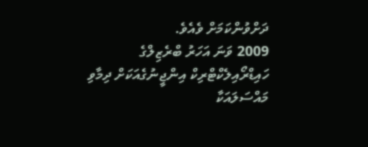ދަށްވުންކަމަށް ވެއެވެ.
2009 ވަނަ އަހަރު ބްރެޒިލްގެ ހައިޑްރޯއިލެކްޓްރިކް އިންޖީނުގެއަކަށް ދިމާވި މައްސަލައަކާ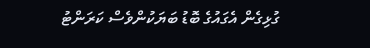ގުޅިގެން އެގައުގެ ބޮޑު ބަޔަކުންވެސް ކަރަންޓު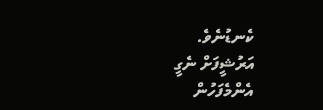ކެނޑުނެވެ.
އަރުޝީފަށް ނެގީ
އެންމެފަހުން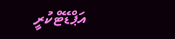އަޕްޑޭޓްކުރީ